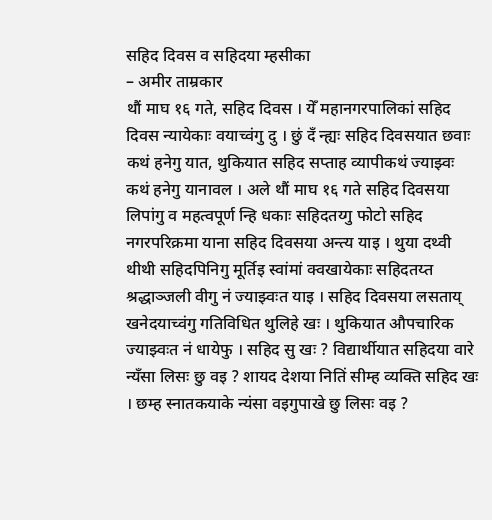सहिद दिवस व सहिदया म्हसीका
– अमीर ताम्रकार
थौं माघ १६ गते, सहिद दिवस । येँ महानगरपालिकां सहिद दिवस न्यायेकाः वयाच्वंगु दु । छुं दँ न्ह्यः सहिद दिवसयात छवाः कथं हनेगु यात, थुकियात सहिद सप्ताह व्यापीकथं ज्याझ्वः कथं हनेगु यानावल । अले थौं माघ १६ गते सहिद दिवसया लिपांगु व महत्वपूर्ण न्हि धकाः सहिदतय्गु फोटो सहिद नगरपरिक्रमा याना सहिद दिवसया अन्त्य याइ । थुया दथ्वी थीथी सहिदपिनिगु मूर्तिइ स्वांमां क्वखायेकाः सहिदतय्त श्रद्धाञ्जली वीगु नं ज्याझ्वःत याइ । सहिद दिवसया लसताय् खनेदयाच्वंगु गतिविधित थुलिहे खः । थुकियात औपचारिक ज्याझ्वःत नं धायेफु । सहिद सु खः ? विद्यार्थीयात सहिदया वारे न्यँसा लिसः छु वइ ? शायद देशया नितिं सीम्ह व्यक्ति सहिद खः । छम्ह स्नातकयाके न्यंसा वइगुपाखे छु लिसः वइ ?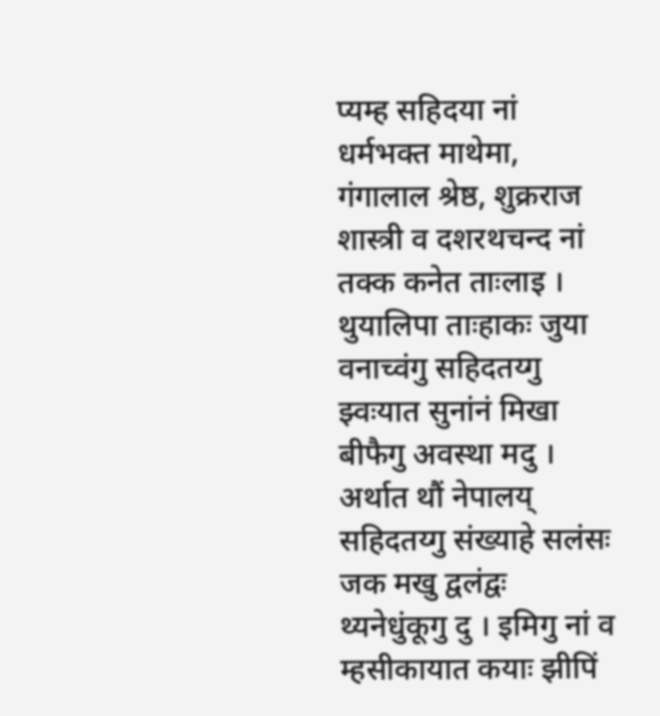प्यम्ह सहिदया नां धर्मभक्त माथेमा, गंगालाल श्रेष्ठ, शुक्रराज शास्त्री व दशरथचन्द नां तक्क कनेत ताःलाइ । थुयालिपा ताःहाकः जुया वनाच्वंगु सहिदतय्गु झ्वःयात सुनांनं मिखा बीफैगु अवस्था मदु । अर्थात थौं नेपालय् सहिदतय्गु संख्याहे सलंसः जक मखु द्वलंद्वः थ्यनेधुंकूगु दु । इमिगु नां व म्हसीकायात कयाः झीपिं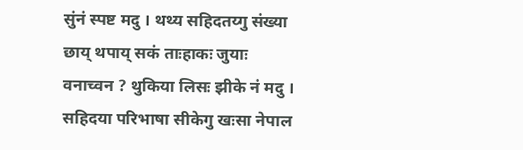सुंनं स्पष्ट मदु । थथ्य सहिदतय्गु संख्या छाय् थपाय् सकं ताःहाकः जुयाः वनाच्वन ? थुकिया लिसः झीके नं मदु ।
सहिदया परिभाषा सीकेगु खःसा नेपाल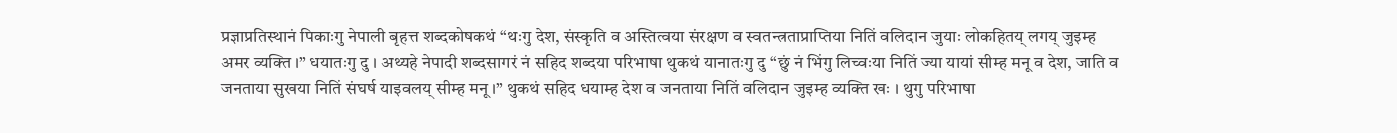प्रज्ञाप्रतिस्थानं पिकाःगु नेपाली बृहत्त शब्दकोषकथं “थःगु देश, संस्कृति व अस्तित्वया संरक्षण व स्वतन्त्रताप्राप्तिया नितिं वलिदान जुयाः लोकहितय् लगय् जुइम्ह अमर व्यक्ति ।” धयातःगु दु । अथ्यहे नेपादी शब्दसागरं नं सहिद शब्दया परिभाषा थुकथं यानातःगु दु “छुं नं भिंगु लिच्वःया नितिं ज्या यायां सीम्ह मनू व देश, जाति व जनताया सुखया नितिं संघर्ष याइवलय् सीम्ह मनू ।” थुकथं सहिद धयाम्ह देश व जनताया नितिं वलिदान जुइम्ह व्यक्ति खः । थुगु परिभाषा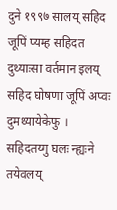दुने १९९७ सालय् सहिद जूपिं प्यम्ह सहिदत दुथ्याःसा वर्तमान इलय् सहिद घोषणा जूपिं अप्वः दुमथ्यायेकेफु । सहिदतय्गु घलः न्ह्यःने तयेवलय्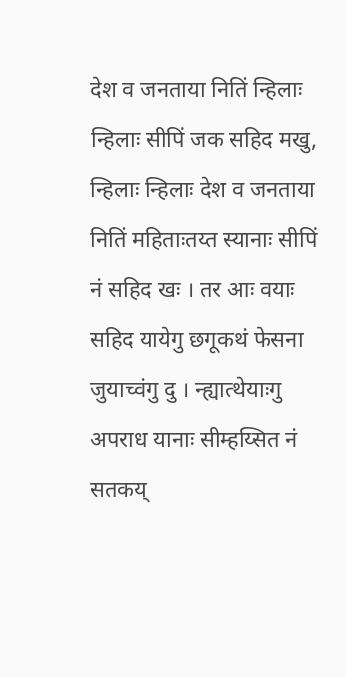देश व जनताया नितिं न्हिलाः न्हिलाः सीपिं जक सहिद मखु, न्हिलाः न्हिलाः देश व जनताया नितिं महिताःतय्त स्यानाः सीपिं नं सहिद खः । तर आः वयाः सहिद यायेगु छगूकथं फेसना जुयाच्वंगु दु । न्ह्यात्थेयाःगु अपराध यानाः सीम्हय्सित नं सतकय्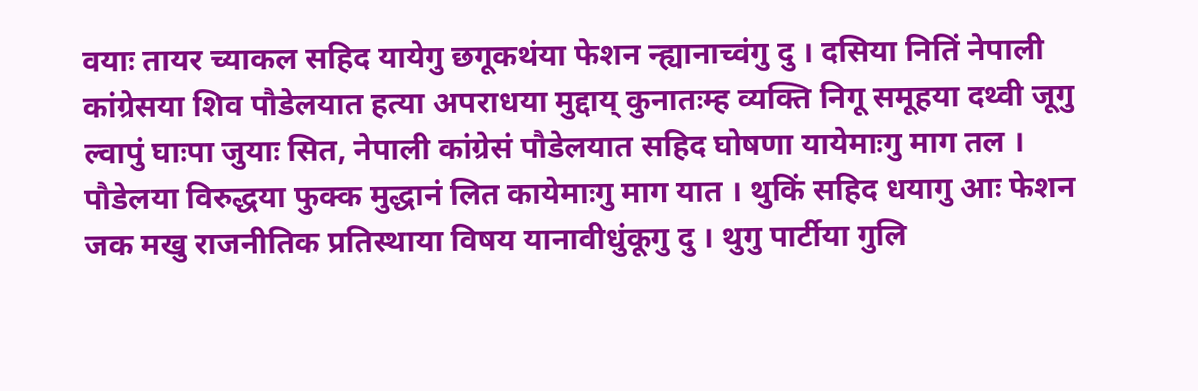वयाः तायर च्याकल सहिद यायेगु छगूकथंया फेशन न्ह्यानाच्वंगु दु । दसिया नितिं नेपाली कांग्रेसया शिव पौडेलयात हत्या अपराधया मुद्दाय् कुनातःम्ह व्यक्ति निगू समूहया दथ्वी जूगु ल्वापुं घाःपा जुयाः सित, नेपाली कांग्रेसं पौडेलयात सहिद घोषणा यायेमाःगु माग तल । पौडेलया विरुद्धया फुक्क मुद्धानं लित कायेमाःगु माग यात । थुकिं सहिद धयागु आः फेशन जक मखु राजनीतिक प्रतिस्थाया विषय यानावीधुंकूगु दु । थुगु पार्टीया गुलि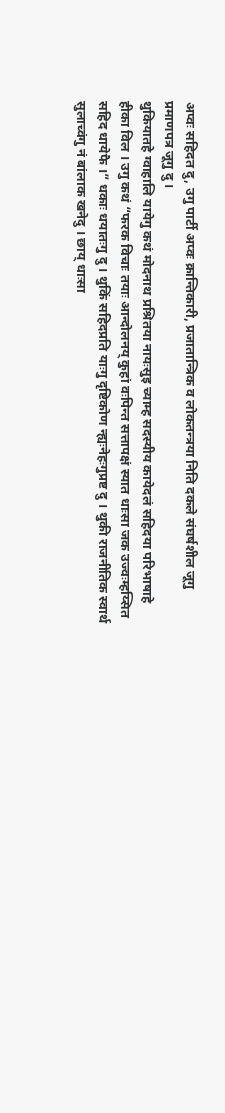अप्वः सहिदत दु, उगु पार्टी अप्वः क्रान्तिकारी, प्रजातान्त्रिक व लोकतन्त्रया निति दकले संघर्षशील जूगु प्रमाणपत्र जूगु दु ।
थुकियातहे ग्वाहालि यायेगु कथं मोदनाथ प्रश्रितया नायःसुइ च्याम्ह सदस्यीय कायेदलं सहिदया परिभाषाहे हीका विल । उगु कथं “फरक विचाः तयाः आन्दोलनय् कुहां वःपिन्त सत्तापक्षं स्यात धाःसा जक उज्वःम्हय्सित सहिद धायेफै ।” धकाः धयातःगु दु । थुकिं सहिदप्रति याःगु दृष्टिकोण न्ह्यःनेहःगुप्रष्ट दु । थुकी राजनीतिक स्वार्थ सुलाच्वंगु नं बांलाक खनेदु । छाय् धाःसा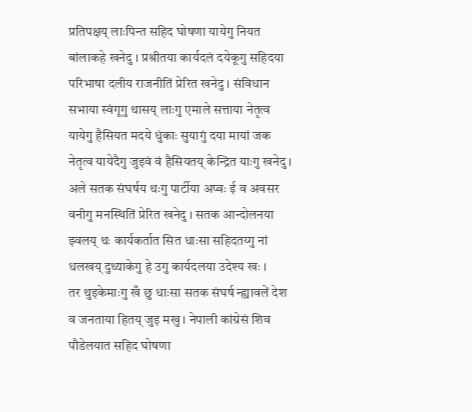प्रतिपक्षय् लाःपिन्त सहिद घोषणा यायेगु नियत बांलाकहे खनेदु । प्रश्रीतया कार्यदलं दयेकूगु सहिदया परिभाषा दलीय राजनीतिं प्रेरित खनेदु । संविधान सभाया स्वंगूगु थासय् लाःगु एमाले सत्ताया नेतृत्व यायेगु हैसियत मदये धुंकाः सुयागुं दया मायां जक नेतृत्व यायेदैगु जुइवं वं हैसियतय् केन्द्रित याःगु खनेदु । अले सतक संघर्षय थःगु पार्टीया अप्वः ई व अवसर वनीगु मनस्थितिं प्रेरित खनेदु । सतक आन्दोलनया झ्वलय् थः कार्यकर्तात सित धाःसा सहिदतय्गु नां धलखय् दुथ्याकेगु हे उगु कार्यदलया उदेश्य खः ।
तर थुइकेमाःगु खँ छु धाःसा सतक संघर्ष न्ह्यावलें देश व जनताया हितय् जुइ मखु । नेपाली कांग्रेसं शिव पौडेलयात सहिद घोषणा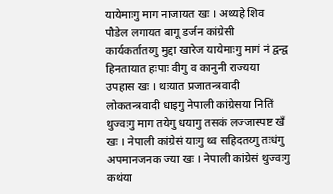यायेमाःगु माग नाजायत खः । अथ्यहे शिव पौडेल लगायत बागू डर्जन कांग्रेसी कार्यकर्तातय्गु मुद्दा खारेज यायेमाःगु मागं नं द्वन्द्व हिनतायात हःपाः वीगु व कानुनी राज्यया उपहास खः । थःयात प्रजातन्त्रवादी लोकतन्त्रवादी धाइगु नेपाली कांग्रेसया नितिं थुज्वःगु माग तयेगु धयागु तसकं लज्जास्पष्ट खँ खः । नेपाली कांग्रेसं याःगु थ्व सहिदतय्गु तःधंगु अपमानजनक ज्या खः । नेपाली कांग्रेसं थुज्वःगु कथंया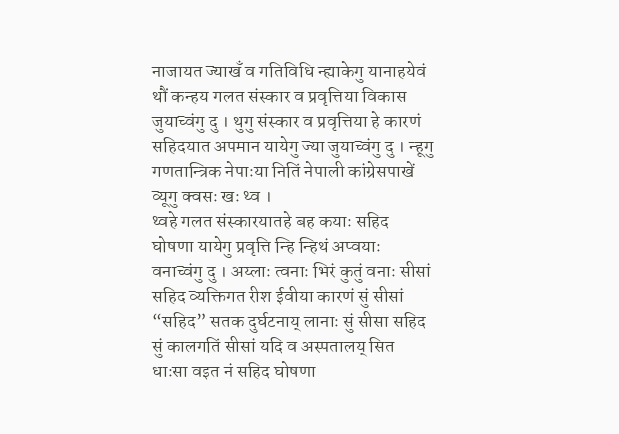नाजायत ज्याखँ व गतिविधि न्ह्याकेगु यानाहयेवं थौं कन्हय गलत संस्कार व प्रवृत्तिया विकास जुयाच्वंगु दु । थुगु संस्कार व प्रवृत्तिया हे कारणं सहिदयात अपमान यायेगु ज्या जुयाच्वंगु दु । न्हूगु गणतान्त्रिक नेपाःया नितिं नेपाली कांग्रेसपाखें व्यूगु क्वसः खः थ्व ।
थ्वहे गलत संस्कारयातहे बह कयाः सहिद घोषणा यायेगु प्रवृत्ति न्हि न्हिथं अप्वयाः वनाच्वंगु दु । अय्लाः त्वनाः भिरं कुतुं वनाः सीसां सहिद व्यक्तिगत रीश ईवीया कारणं सुं सीसां “सहिद” सतक दुर्घटनाय् लानाः सुं सीसा सहिद सुं कालगतिं सीसां यदि व अस्पतालय् सित धाःसा वइत नं सहिद घोषणा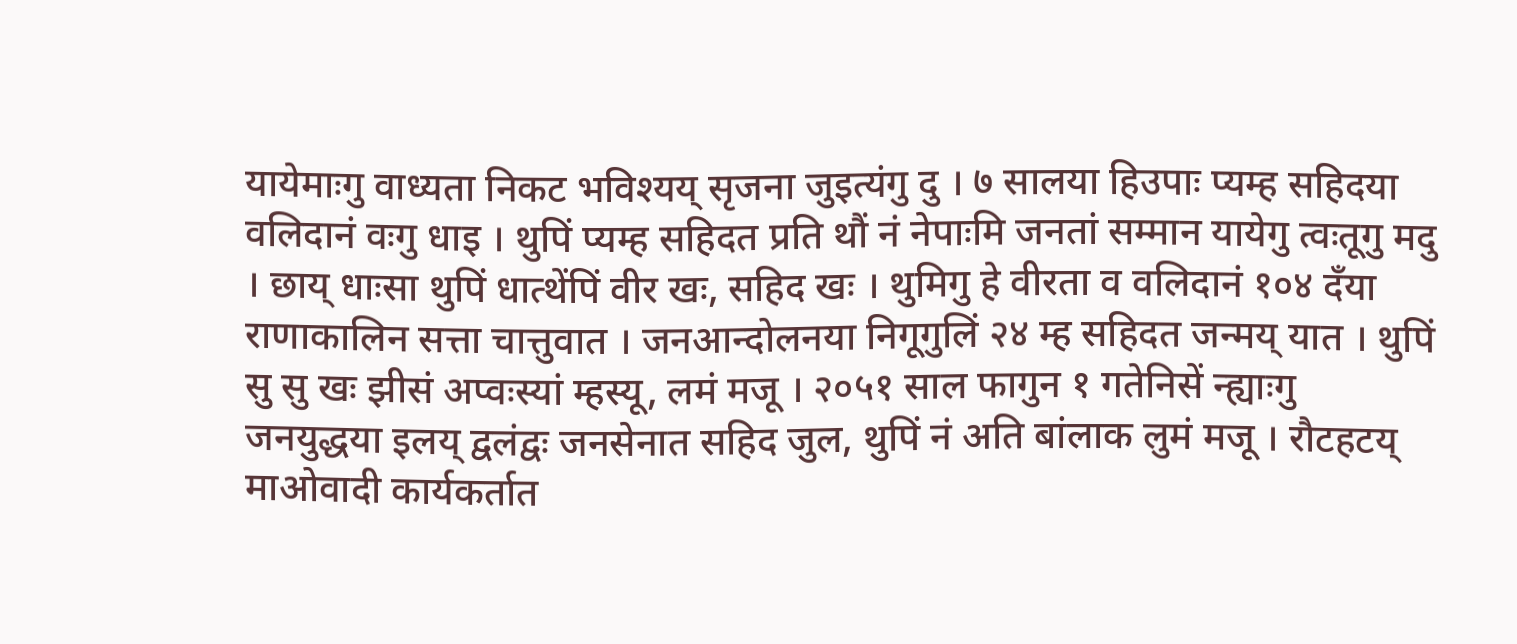यायेमाःगु वाध्यता निकट भविश्यय् सृजना जुइत्यंगु दु । ७ सालया हिउपाः प्यम्ह सहिदया वलिदानं वःगु धाइ । थुपिं प्यम्ह सहिदत प्रति थौं नं नेपाःमि जनतां सम्मान यायेगु त्वःतूगु मदु । छाय् धाःसा थुपिं धात्थेंपिं वीर खः, सहिद खः । थुमिगु हे वीरता व वलिदानं १०४ दँया राणाकालिन सत्ता चात्तुवात । जनआन्दोलनया निगूगुलिं २४ म्ह सहिदत जन्मय् यात । थुपिं सु सु खः झीसं अप्वःस्यां म्हस्यू, लमं मजू । २०५१ साल फागुन १ गतेनिसें न्ह्याःगु जनयुद्धया इलय् द्वलंद्वः जनसेनात सहिद जुल, थुपिं नं अति बांलाक लुमं मजू । रौटहटय् माओवादी कार्यकर्तात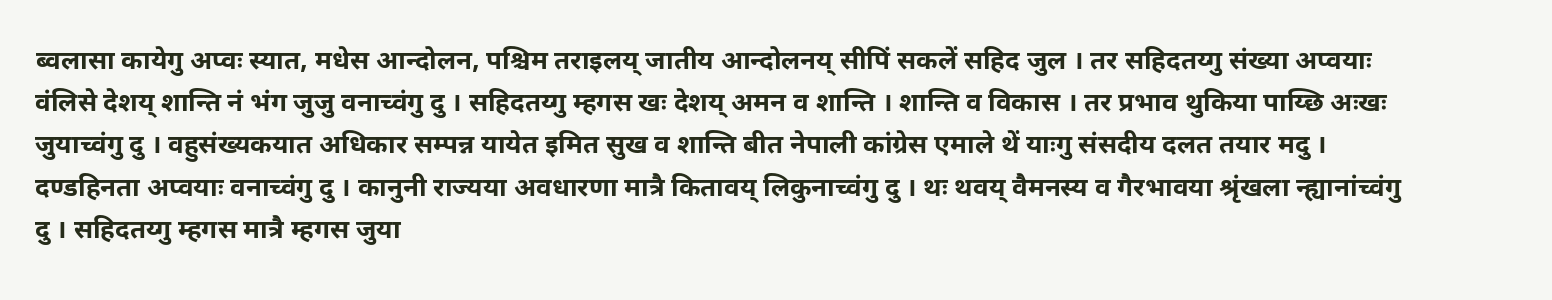ब्वलासा कायेगु अप्वः स्यात, मधेस आन्दोलन, पश्चिम तराइलय् जातीय आन्दोलनय् सीपिं सकलें सहिद जुल । तर सहिदतय्गु संख्या अप्वयाः वंलिसे देशय् शान्ति नं भंग जुजु वनाच्वंगु दु । सहिदतय्गु म्हगस खः देशय् अमन व शान्ति । शान्ति व विकास । तर प्रभाव थुकिया पाय्छि अःखः जुयाच्वंगु दु । वहुसंख्यकयात अधिकार सम्पन्न यायेत इमित सुख व शान्ति बीत नेपाली कांग्रेस एमाले थें याःगु संसदीय दलत तयार मदु । दण्डहिनता अप्वयाः वनाच्वंगु दु । कानुनी राज्यया अवधारणा मात्रै कितावय् लिकुनाच्वंगु दु । थः थवय् वैमनस्य व गैरभावया श्रृंखला न्ह्यानांच्वंगु दु । सहिदतय्गु म्हगस मात्रै म्हगस जुया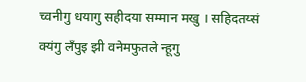च्वनीगु धयागु सहीदया सम्मान मखु । सहिदतय्सं क्यंगु लँपुइ झी वनेमफुतले न्हूगु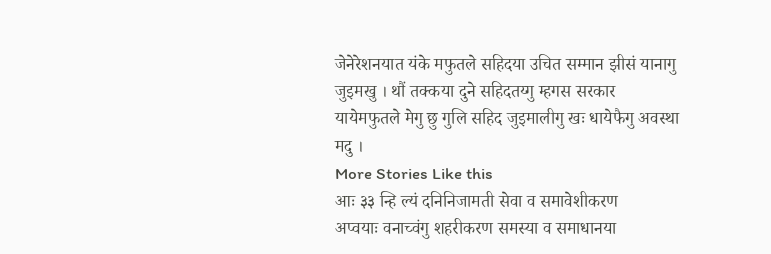जेनेरेशनयात यंके मफुतले सहिदया उचित सम्मान झीसं यानागु जुइमखु । थौं तक्कया दुने सहिदतय्गु म्हगस सरकार यायेमफुतले मेगु छु गुलि सहिद जुइमालीगु खः धायेफैगु अवस्था मदु ।
More Stories Like this
आः ३३ न्हि ल्यं दनिनिजामती सेवा व समावेशीकरण
अप्वयाः वनाच्वंगु शहरीकरण समस्या व समाधानया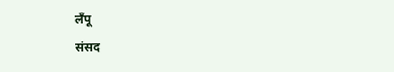लँपू
संसद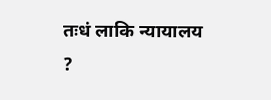तःधं लाकि न्यायालय ?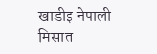खाडीइ नेपाली मिसात